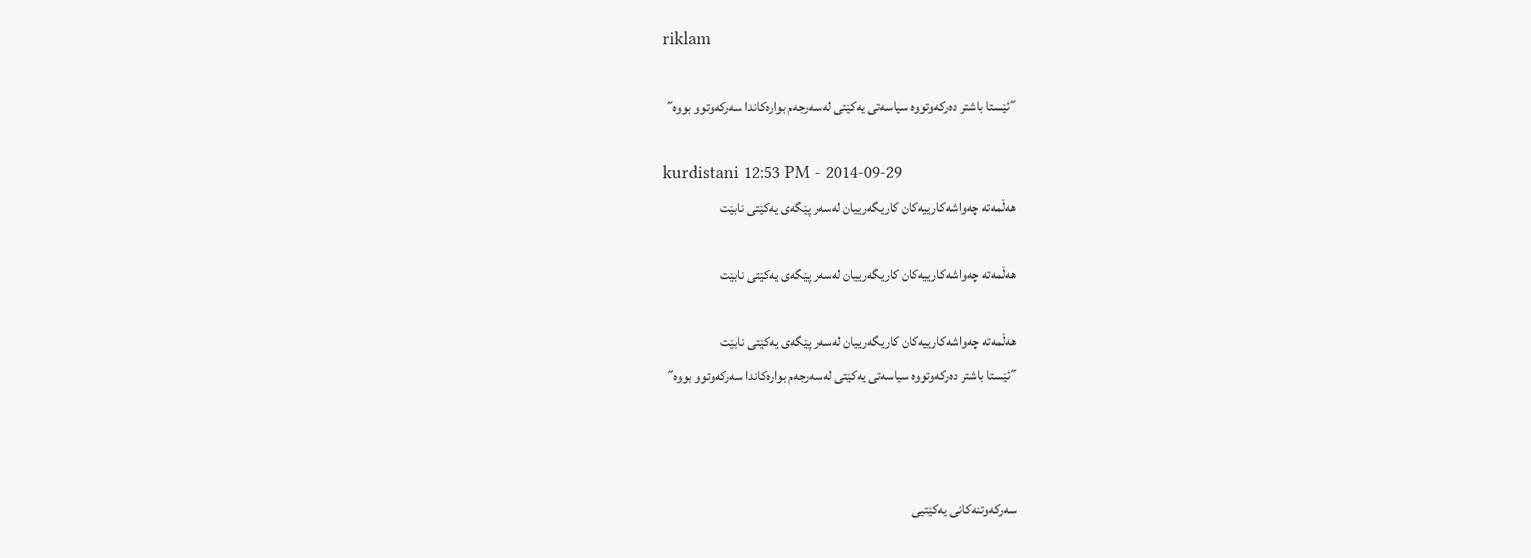riklam

״ئێستا باشتر ده‌ركه‌وتووه‌ سیاسه‌تی یه‌كێتی له‌سه‌رجه‌م بواره‌كاندا سه‌ركه‌وتوو بووه‌״ ‌

kurdistani 12:53 PM - 2014-09-29
هه‌ڵمه‌ته‌ چه‌واشه‌كارییه‌كان كاریگه‌رییان له‌سه‌ر پێگه‌ی یه‌كێتی نابێت

هه‌ڵمه‌ته‌ چه‌واشه‌كارییه‌كان كاریگه‌رییان له‌سه‌ر پێگه‌ی یه‌كێتی نابێت

هه‌ڵمه‌ته‌ چه‌واشه‌كارییه‌كان كاریگه‌رییان له‌سه‌ر پێگه‌ی یه‌كێتی نابێت
״ئێستا باشتر ده‌ركه‌وتووه‌ سیاسه‌تی یه‌كێتی له‌سه‌رجه‌م بواره‌كاندا سه‌ركه‌وتوو بووه‌״ ‌



سه‌ركه‌وتنه‌كانی یه‌كێتیی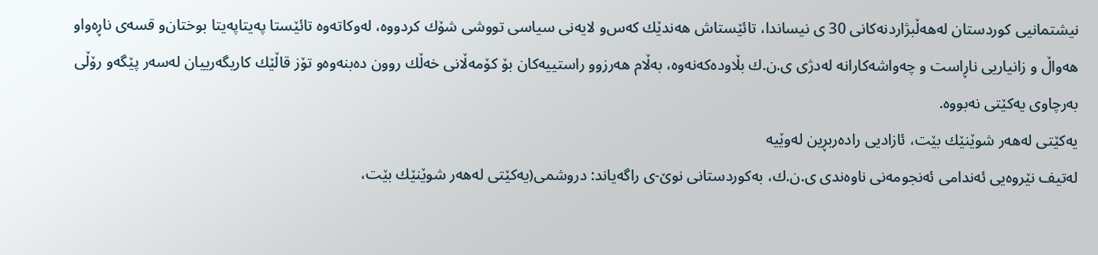نیشتمانیی كوردستان له‌هه‌ڵبژاردنه‌كانی 30 ی نیساندا، تائێستاش هه‌ندێك کەس‌و لایه‌نی سیاسی تووشی شۆك كردووه‌، له‌وكاته‌وه‌ تائێستا په‌یتاپه‌یتا بوختان‌و قسه‌ی ناڕه‌واو هه‌واڵ و زانیاریی ناڕاست و چه‌واشه‌كارانه‌ له‌دژی ی.ن.ك بڵاوده‌كه‌نه‌وه‌، به‌ڵام هه‌رزوو راستییه‌كان بۆ كۆمه‌ڵانی خه‌ڵك روون ده‌بنه‌وه‌و تۆز قاڵێك كاریگه‌رییان له‌سه‌ر پێگه‌و رۆڵی به‌رچاوی یه‌كێتی نه‌بووه‌.
یه‌كێتی له‌هه‌ر شوێنێك بێت، ئازادیی راده‌ربڕین له‌وێیه‌
له‌تیف نێروه‌یی ئه‌ندامی ئه‌نجومه‌نی ناوه‌ندی ی.ن.ك، به‌كوردستانی نوێ-ی راگه‌یاند: دروشمی(یه‌كێتی له‌هه‌ر شوێنێك بێت،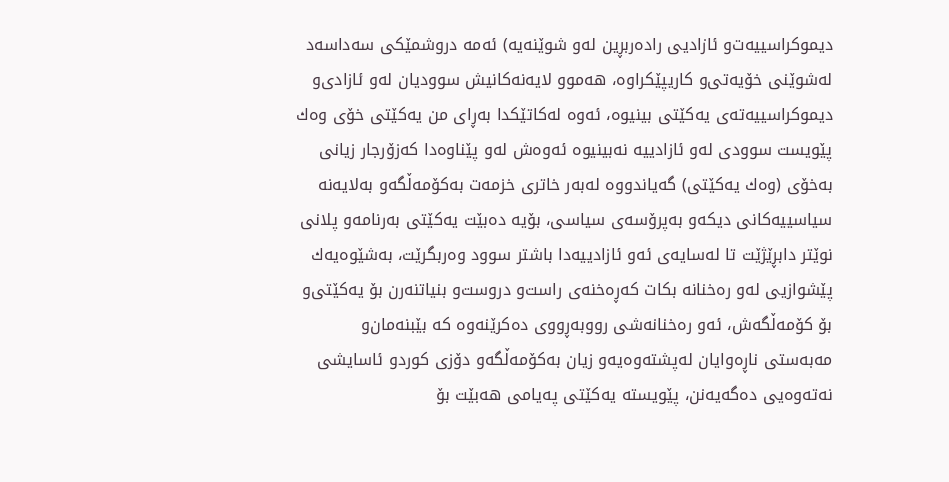دیموكراسییه‌ت‌و ئازادیی راده‌ربڕین له‌و شوێنه‌یه‌) ئه‌مه‌ دروشمێكی سه‌داسه‌د له‌شوێنی خۆیه‌تی‌و كاریپێكراوه‌، هه‌موو لایه‌نه‌كانیش سوودیان له‌و ئازادی‌و دیموكراسییه‌ته‌ی یه‌كێتی بینیوه‌، ئه‌وه‌ له‌كاتێكدا به‌ڕای من یه‌كێتی خۆی وه‌ك پێویست سوودی له‌و ئازادییه‌ نه‌بینیوه‌ ئه‌وه‌ش له‌و پێناوه‌دا كه‌زۆرجار زیانی به‌خۆی (وه‌ك یه‌كێتی) گه‌یاندووه‌ له‌به‌ر خاتری خزمه‌ت به‌كۆمه‌ڵگه‌و به‌لایه‌نه‌ سیاسییه‌كانی دیكه‌و به‌پرۆسه‌ی سیاسی، بۆیه‌ ده‌بێت یه‌كێتی به‌رنامه‌و پلانی نوێتر دابڕێژێت تا له‌سایه‌ی ئه‌و ئازادییه‌دا باشتر سوود وه‌ربگرێت، به‌شێوه‌یه‌ك پێشوازیی له‌و ره‌خنانه‌ بكات كه‌ڕه‌خنه‌ی راست‌و دروست‌و بنیاتنه‌رن بۆ یه‌كێتی‌و بۆ كۆمه‌ڵگه‌ش، ئه‌و ره‌خنانه‌شی رووبه‌ڕووی ده‌كرێنه‌وه‌ كه‌ بێبنه‌مان‌و مه‌به‌ستی ناڕه‌وایان له‌پشته‌وه‌یه‌و زیان به‌كۆمه‌ڵگه‌و دۆزی كوردو ئاسایشی نه‌ته‌وه‌یی ده‌گه‌یه‌نن، پێویسته‌ یه‌كێتی په‌یامی هه‌بێت بۆ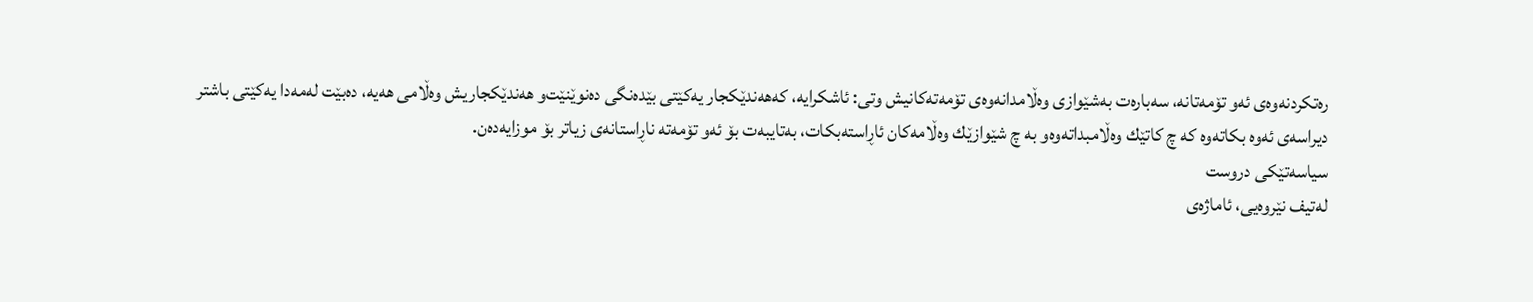ره‌تكردنه‌وه‌ی ئه‌و تۆمه‌تانه‌، سه‌باره‌ت به‌شێوازی وه‌ڵامدانه‌وه‌ی تۆمه‌ته‌كانیش وتی: ئاشكرایه‌، كه‌هه‌ندێكجار یه‌كێتی بێده‌نگی ده‌نوێنێت‌و هه‌ندێكجاریش وه‌ڵامی هه‌یه‌، ده‌بێت له‌مه‌دا یه‌كێتی باشتر دیراسه‌ی ئه‌وه‌ بكاته‌وه‌ كه‌ چ كاتێك وه‌ڵامبداته‌وه‌و به‌ چ شێوازێك وه‌ڵامه‌كان ئاڕاسته‌بكات، به‌تایبه‌ت بۆ ئه‌و تۆمه‌ته‌ ناڕاستانه‌ی زیاتر بۆ موزایه‌ده‌ن‌.
سیاسه‌تێكی دروست
له‌تیف نێروه‌یی، ئاماژه‌ی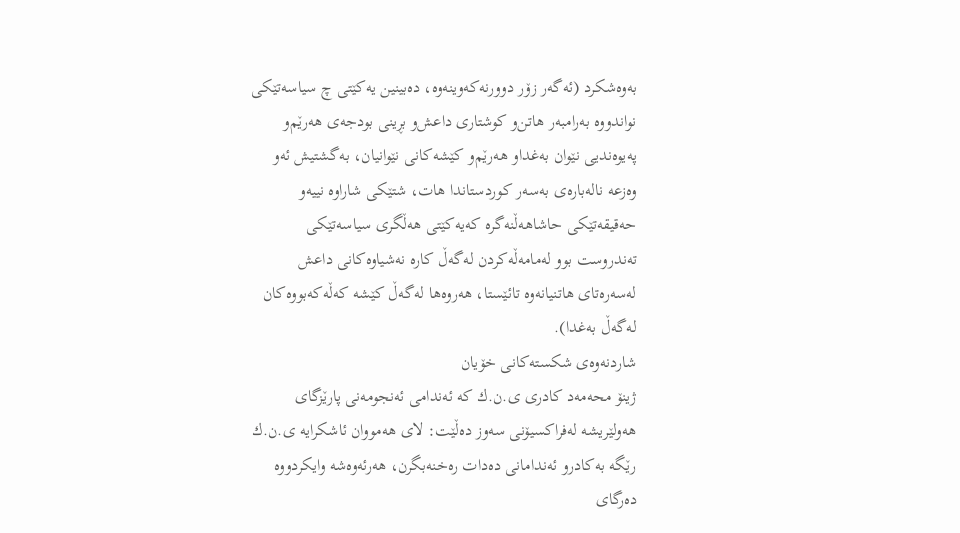به‌وه‌شكرد (ئه‌گه‌ر زۆر دوورنه‌كه‌وینه‌وه‌، ده‌بینین یه‌كێتی چ سیاسه‌تێكی نواندووه‌ به‌رامبه‌ر هاتن‌و كوشتاری داعش‌و بڕینی بودجه‌ی هه‌رێم‌و په‌یوه‌ندیی نێوان به‌غداو هه‌رێم‌و كێشه‌كانی نێوانیان، به‌گشتیش ئه‌و وه‌زعه‌ ناله‌باره‌ی به‌سه‌ر كوردستاندا هات، شتێكی شاراوه‌ نییه‌و حه‌قیقه‌تێكی حاشاهه‌ڵنه‌گره‌ كه‌یه‌كێتی هه‌ڵگری سیاسه‌تێكی ته‌ندروست بوو له‌مامه‌ڵه‌كردن له‌گه‌ڵ كاره‌ نه‌شیاوه‌كانی داعش له‌سه‌ره‌تای هاتنیانه‌وه‌ تائێستا، هه‌روه‌ها له‌گه‌ڵ كێشه‌ كه‌ڵه‌كه‌بووه‌كان له‌گه‌ڵ به‌غدا).
شاردنه‌وه‌ی شكسته‌كانی خۆیان
ژینۆ محه‌مه‌د كادری ی.ن.ك كه‌ ئه‌ندامی ئه‌نجومه‌نی پارێزگای هه‌ولێریشه‌ له‌فراكسیۆنی سه‌وز ده‌ڵێت: لای هه‌مووان ئاشكرایه‌ ی.ن.ك رێگه‌ به‌كادرو ئه‌ندامانی ده‌دات ره‌خنه‌بگرن، هه‌رئه‌وه‌شه‌ وایكردووه‌ ده‌رگای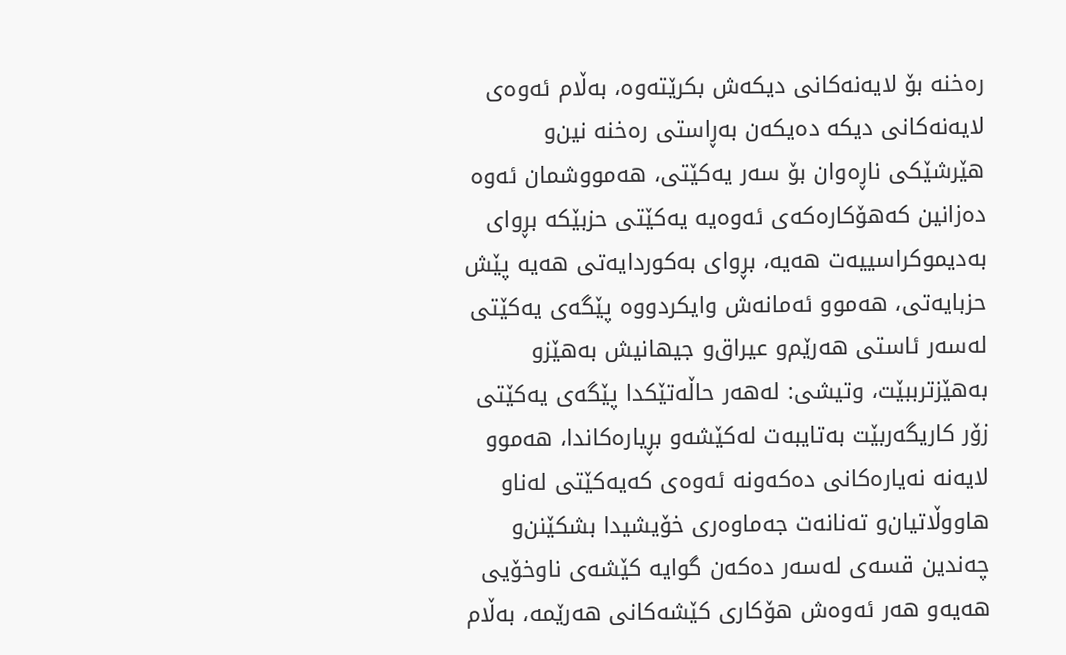ره‌خنه‌ بۆ لایه‌نه‌كانی دیكه‌ش بكرێته‌وه‌، به‌ڵام ئه‌وه‌ی لایه‌نه‌كانی دیكه‌ ده‌یكه‌ن به‌ڕاستی ره‌خنه‌ نین‌و هێرشێكی ناڕه‌وان بۆ سه‌ر یه‌كێتی، هه‌مووشمان ئه‌وه‌ ده‌زانین كه‌هۆكاره‌كه‌ی ئه‌وه‌یه‌ یه‌كێتی حزبێكه‌ بڕوای به‌دیموكراسییه‌ت هه‌یه‌، بڕوای به‌كوردایه‌تی هه‌یه‌ پێش حزبایه‌تی، هه‌موو ئه‌مانه‌ش وایكردووه‌ پێگه‌ی یه‌كێتی له‌سه‌ر ئاستی هه‌رێم‌و عیراق‌و جیهانیش به‌هێزو به‌هێزترببێت، وتیشی: له‌هه‌ر حاڵه‌تێكدا پێگه‌ی یه‌كێتی زۆر كاریگه‌ربێت به‌تایبه‌ت له‌كێشه‌و بڕیاره‌كاندا، هه‌موو لایه‌نه‌ نه‌یاره‌كانی ده‌كه‌ونه‌ ئه‌وه‌ی كه‌یه‌كێتی له‌ناو هاووڵاتیان‌و ته‌نانه‌ت جه‌ماوه‌ری خۆیشیدا بشكێنن‌و چه‌ندین قسه‌ی له‌سه‌ر ده‌كه‌ن گوایه‌ كێشه‌ی ناوخۆیی هه‌یه‌و هه‌ر ئه‌وه‌ش هۆكاری كێشه‌كانی هه‌رێمه‌، به‌ڵام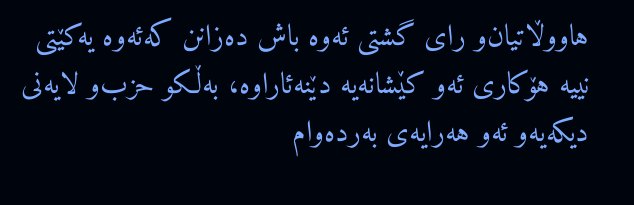هاووڵاتیان‌و رای گشتی ئه‌وه‌ باش ده‌زانن كه‌ئه‌وه‌ یه‌كێتی نییه‌ هۆكاری ئه‌و كێشانه‌یه‌ دێنه‌ئاراوه‌، به‌ڵكو حزب‌و لایه‌نی دیكه‌یه‌و ئه‌و هه‌رایه‌ی به‌رده‌وام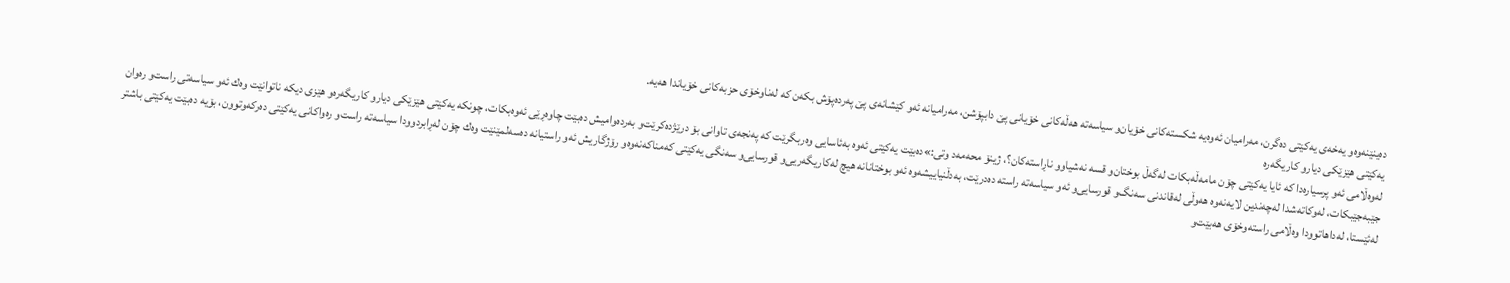ده‌ینێنه‌وه‌و یه‌خه‌ی یه‌كێتی ده‌گرن، مه‌رامیان ئه‌وه‌یه‌ شكسته‌كانی خۆیان‌و سیاسه‌ته‌ هه‌ڵه‌كانی خۆیانی پێ دابپۆشن، مه‌رامیانه‌ ئه‌و كێشانه‌ی پێ په‌رده‌پۆش بكه‌ن كه‌ له‌ناوخۆی حزبه‌كانی خۆیاندا هه‌یه‌.
یه‌كێتی هێزێكی دیارو كاریگه‌ره‌
له‌وه‌ڵامی ئه‌و پرسیاره‌دا كه‌ ئایا یه‌كێتی چۆن مامه‌ڵه‌بكات له‌گه‌ڵ بوختان‌و قسه‌ نه‌شیاوو ناڕاسته‌كان؟، ژینۆ محه‌مه‌د وتی:»ده‌بێت یه‌كێتی ئه‌وه‌ به‌ئاسایی وه‌ربگرێت كه‌ په‌نجه‌ی تاوانی بۆ درێژده‌كرێت‌و به‌رده‌وامیش ده‌بێت چاوه‌ڕێی ئه‌وه‌بكات، چونكه‌ یه‌كێتی هێزێكی دیارو كاریگه‌ره‌و هێزی دیكه‌ ناتوانێت وه‌ك ئه‌و سیاسه‌تی راست‌و ره‌وان جێبه‌جێبكات، له‌وكاته‌شدا له‌چه‌ندین لایه‌نه‌وه‌ هه‌وڵی له‌قاندنی سه‌نگ‌و قورسایی‌و ئه‌و سیاسه‌ته‌ راسته‌ ده‌درێت، به‌دڵنیاییشه‌وه‌ ئه‌و بوختانانه‌ هیچ له‌كاریگه‌ریی‌و قورسایی‌و سه‌نگی یه‌كێتی كه‌مناكه‌نه‌وه‌و رۆژگاریش ئه‌و راستیانه‌ ده‌سه‌لمێنێت وه‌ك چۆن له‌ڕابردوودا سیاسه‌ته‌ راست‌و ره‌واكانی یه‌كێتی ده‌ركه‌وتوون، بۆیه‌ ده‌بێت یه‌كێتی باشتر له‌ئێستا، له‌داهاتوودا وه‌ڵامی راسته‌وخۆی هه‌بێت‌و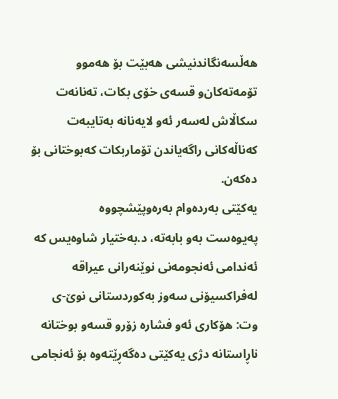هه‌ڵسه‌نگاندنیشی هه‌بێت بۆ هه‌موو تۆمه‌ته‌كان‌و قسه‌ی خۆی بكات، ته‌نانه‌ت سكاڵاش له‌سه‌ر ئه‌و لایه‌نانه‌ به‌تایبه‌ت كه‌ناڵه‌كانی راگه‌یاندن تۆماربكات كه‌بوختانی بۆ ده‌كه‌ن.
یه‌كێتی به‌رده‌وام به‌ره‌وپێشچووه‌
په‌یوه‌ست به‌و بابه‌ته‌، د.به‌ختیار شاوه‌یس كه‌ ئه‌ندامی ئه‌نجومه‌نی نوێنه‌رانی عیراقه‌ له‌فراكسیۆنی سه‌وز به‌كوردستانی نوێ-ی وت: هۆكاری ئه‌و فشاره‌ زۆرو قسه‌و بوختانه‌ ناڕاستانه‌ دژی یه‌كێتی ده‌گه‌ڕێته‌وه‌ بۆ ئه‌نجامی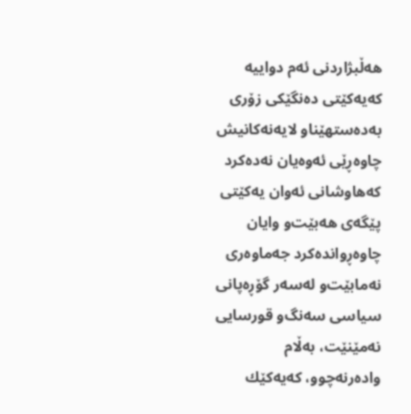هه‌ڵبژاردنی ئه‌م دواییه‌ كه‌یه‌كێتی ده‌نگێكی زۆری به‌ده‌ستهێناو لایه‌نه‌كانیش چاوه‌ڕێی ئه‌وه‌یان نه‌ده‌كرد كه‌هاوشانی ئه‌وان یه‌كێتی پێگه‌ی هه‌بێت‌و وایان چاوه‌ڕوانده‌كرد جه‌ماوه‌ری نه‌مابێت‌و له‌سه‌ر گۆڕه‌پانی سیاسی سه‌نگ‌و قورسایی نه‌مێنێت، به‌ڵام واده‌رنه‌چوو، كه‌یه‌كێك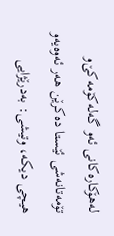له‌هۆكاره‌كانی ئه‌و گه‌له‌كۆمه‌كێ‌و تۆمه‌تانه‌شی ئێستا ده‌كرێن هه‌ر ئه‌وه‌یه‌و هیچی دیكه‌، وتیشی: به‌درێژایی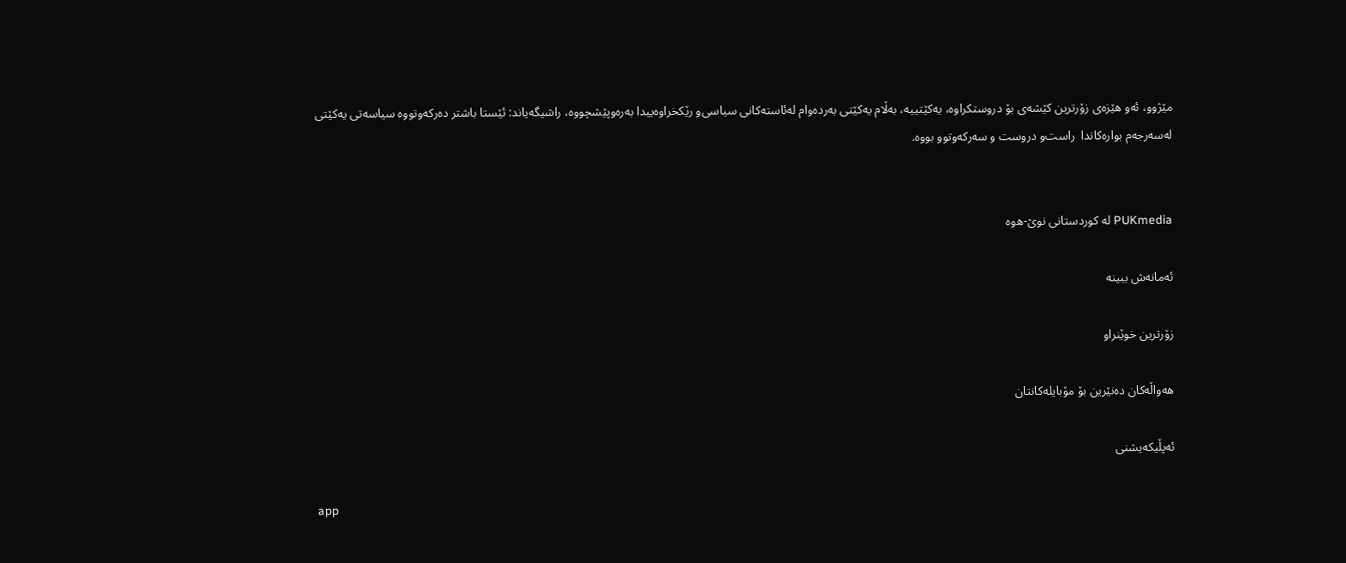مێژوو، ئه‌و هێزه‌ی زۆرترین كێشه‌ی بۆ دروستكراوه‌، یه‌كێتییه‌، به‌ڵام یه‌كێتی به‌رده‌وام له‌ئاسته‌كانی سیاسی‌و رێكخراوه‌ییدا به‌ره‌وپێشچووه‌، راشیگه‌یاند: ئێستا باشتر ده‌ركه‌وتووه‌ سیاسه‌تی یه‌كێتی له‌سه‌رجه‌م بواره‌كاندا  راست‌و دروست و سه‌ركه‌وتوو بووه‌.


PUKmedia له‌ كوردستانی نوێ-ه‌وه‌

ئەمانەش ببینە

زۆرترین خوێنراو

هەواڵەکان دەنێرین بۆ مۆبایلەکانتان

ئەپڵیکەیشنی

app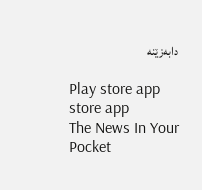دابەزێنە

Play store app store app
The News In Your Pocket